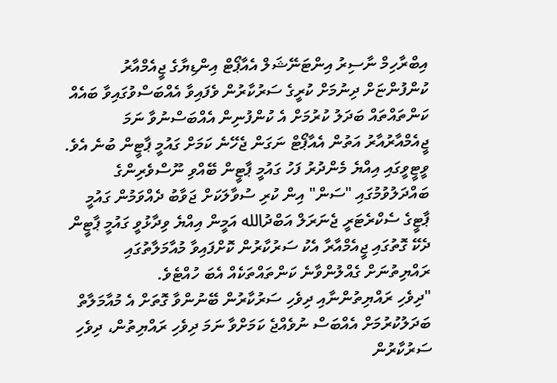އިބްރާހިމް ނާސިރު އިންޓަނޭޝަލް އެއާޕޯޓް އިންޑިޔާގެ ޖީއެމްއާރު ކުންފުންޏަށް ދިނުމަށް ކުރީގެ ސަރުކާރުން ވެފައިވާ އެއްބަސްވުގައިވާ ބައެއް ކަންތައްތައް ބަދަލު ކުރުމަށް އެ ކުންފުނިން އެއްބަސްނުވާ ނަމަ ޖީއެމްއާރުއާރު އަތުން އެއާޕޯޓް ނަގަން ޖެހޭނެ ކަމަށް ގައުމީ ޕާޓީން ބުނެ އެވެ.
ވީޓީވީގައި އިއްޔެ މެންދުރު ފަހު ގައުމީ ޕާޓީން ބޭއްވި ނޫސްވެރިންގެ ބައްދަލުވުމުގައި "ސަން" އިން ކުރި ސުވާލަކަށް ޖަވާބު ދެއްވަމުން ގައުމީ ޕާޓީގެ ސެކްރެޓަރީ ޖެނަރަލް އަބްދުالله އަމީން އިއްޔެ ވިދާޅުވީ ގައުމީ ޕާޓީން ދެކޭ ގޮތުގައި ޖީއެމްއާރާ އެކު ސަރުކާރުން ކޮށްފައިވާ މުއާމަލާތުގައި ރައްޔިތުނަށް ގެއްލުންވާނެ ކަންތައްތަކެއް އެބަ ހުއްޓެވެ.
"ދިވެހި ރައްޔިތުންނާއި ދިވެހި ސަރުކާރުން ބޭނުންވާ ގޮތަށް އެ މުއާމަލާތް ބަދަލުކުރުމަށް އެއްބަސް ނުވެއްޖެ ކަމަށްވާ ނަމަ ދިވެހި ރައްޔިތުން، ދިވެހި ސަރުކާރުން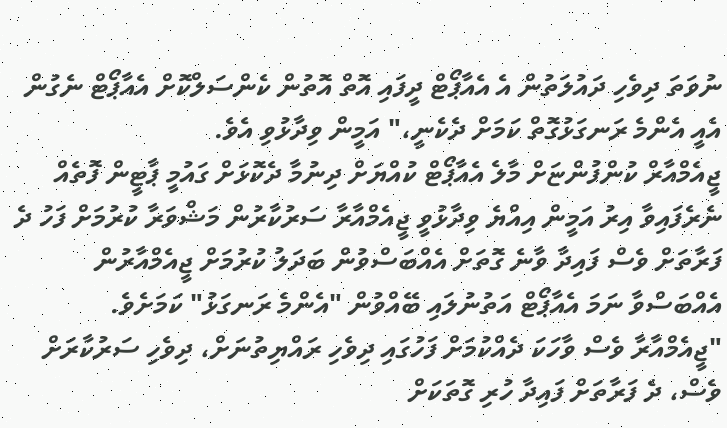ނުވަތަ ދިވެހި ދައުލަތުން އެ އެއާޕޯޓް ދީފައި އޮތް އޮތުން ކެންސަލްކޮށް އެއާޕޯޓް ނެގުން އެއީ އެންމެ ރަނގަޅުގޮތް ކަމަށް ދެކެނީ،" އަމީން ވިދާޅުވި އެވެ.
ޖީއެމްއާރް ކުންފުންޏަށް މާލެ އެއާޕޯޓް ކުއްޔަށް ދިނުމާ ދެކޮޅަށް ގައުމީ ޕާޓީން ފޮތެއް ނެރެފައިވާ އިރު އަމީން އިއްޔެ ވިދާޅުވީ ޖީއެމްއާރާ ސަރުކާރުން މަޝްވަރާ ކުރުމަށް ފަހު ދެ ފަރާތަށް ވެސް ފައިދާ ވާނެ ގޮތަށް އެއްބަސްވުން ބަދަލު ކުރުމަށް ޖީއެމްއާރުން އެއްބަސްވާ ނަމަ އެއާޕޯޓް އަތުނުލައި ބޭއްވުން "އެންމެ ރަނގަޅު" ކަމަށެވެ.
"ޖީއެމްއާރާ ވެސް ވާހަކަ ދެއްކުމަށް ފަހުގައި ދިވެހި ރައްޔިތުނަށް، ދިވެހި ސަރުކާރަށް ވެސް، ދެ ފަރާތަށް ފައިދާ ހުރި ގޮތަކަށް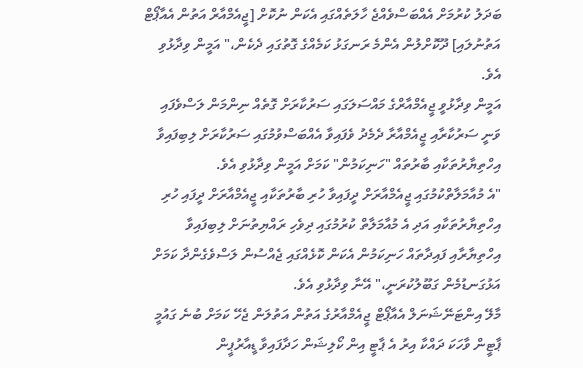ބަދަލު ކުރުމަށް އެއްބަސްވެއްޖެ ހާލަތެއްގައި އެކަން ނުކޮށް [ޖީއެމްއާރް އަތުން އެއާޕޯޓް އަތުނުލައި] ދޫކޮށްލުން އެންމެ ރަނގަޅު ކަމެއްގެ ގޮތުގައި ދެކެން،" އަމީން ވިދާޅުވި އެވެ.
އަމީން ވިދާޅުވީ ޖީއެމްއާރްގެ މައްސަލަގައި ސަރުކާރަށް ގޮތެއް ނިންމަން ލަސްވެފައި ވަނީ ސަރުކާރާއި ޖީއެމްއާރާ ދެމެދު ވެފައިވާ އެއްބަސްވުމުގައި ސަރުކާރަށް ލިބިފައިވާ އިހްތިޔާރުތަކާއި ބާރުތައް "ހަނިކަމުން" ކަމަށް އަމީން ވިދާޅުވި އެވެ.
"އެ މުއާމަލާތްކުމުގައި ޖީއެމްއާރަށް ދީފައިވާ ހުރި ބާރުތަކާއި ޖީއެމްއާރަށް ދީފައި ހުރި އިހްތިޔާރުތަކާއި އަދި އެ މުއާމަލާތް ކުރުމުގައި ދިވެހި ރައްޔިތުނަށް ލިބިފައިވާ އިހްތިޔާރާއި ފައިދާތައް ހަނިކަމުން އެކަން ކޮޅެއްގައި ޖެއްސުން ލަސްވެގެންދާ ކަމަށް އަޅުގަނޑުމެން ގަބޫލުކުރަނީ،" އޭނާ ވިދާޅުވި އެވެ.
މާލޭ އިންޓަނޭޝަނަލް އެއާޕޯޓް ޖީއެމްއާރުގެ އަތުން އަތުލަން ޖެހޭ ކަމަށް ބުނެ ގައުމީ ޕާޓީން ވާހަކަ ދައްކާ އިރު އެ ޕާޓީ އިން ކޯލިޝަން ހަދާފައިވާ ޑީއާރުޕީން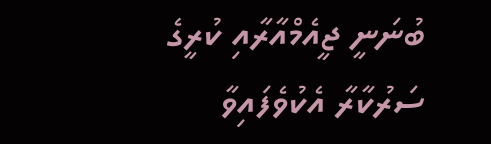ބުނަނީ ޖީއެމްއާރާއި ކުރީގެ ސަރުކާރާ އެކުވެފައިވާ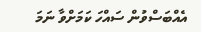އެއްބަސްވުން ސައްހަ ކަމަށްވާ ނަމަ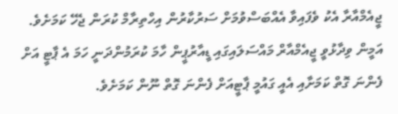ޖީއެމްއާރާ އެކު ވެފައިވާ އެއްބަސްވުމަށް ސަރުކާރުން އިހްތިރާމް ކުރަން ޖެހޭ ކަމަށެވެ.
އަމީން ވިދާޅުވީ ޖީއެމްއާރް މައްސަލައިގައި ޑީއާރުޕީން ހާމަ ކުރަމުންދަނީ ހަމަ އެ ޕާޓީ އަށް ފެންނަ ގޮތް ކަމަށާއި އެއީ ގައުމީ ޕާޓީއަށް ފެންނަ ގޮތް ނޫން ކަމަށެވެ.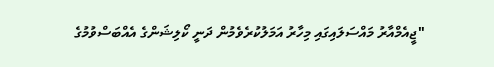"ޖީއެމްއާރު މައްސަލައިގައި މިހާރު އަމަލުކުރެވެމުން ދަނީ ކޯލިޝަންގެ އެއްބަސްވުމުގެ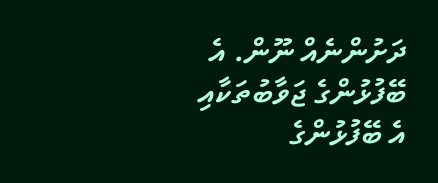ދަށުންނެއް ނޫން. އެ ބޭފުޅުންގެ ޖަވާބުތަކާއި އެ ބޭފުޅުންގެ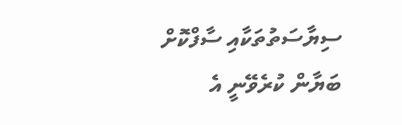ސިޔާސަތުތަކާއި ސާފްކޮށް ބަޔާން ކުރެވޭނީ އެ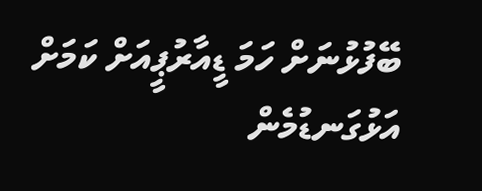ބޭފުޅުނަށް ހަމަ ޑީއާރުޕީއަށް ކަމަށް އަޅުގަނޑުމެން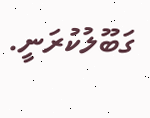ގަބޫލުކުރަނީ.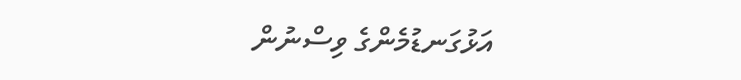އަޅުގަނޑުމެންގެ ވިސްނުން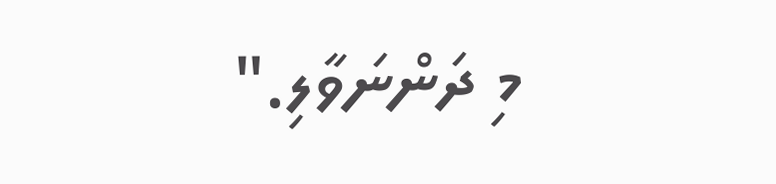މި ދަންނަވާލި."